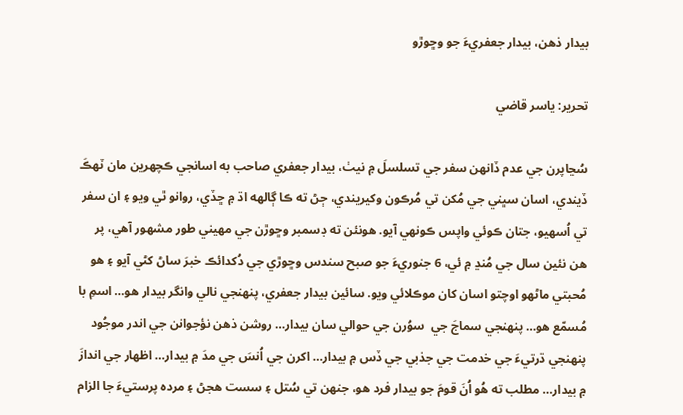بيدار ذهن، بيدار جعفريءَ جو وڇوڙو

تحرير: ياسر قاضي

سُڃاپرن جي عدم ڏانهن سفر جي تسلسلَ ۾ نيٺ، بيدار جعفري صاحب به اسانجي ڪچهرين مان ٽهڪَ ڏيندي، اسان سڀني جي مُکن تي مُرڪون وکيريندي، ڄڻ ته ڪا ڳالهه اڌ ۾ ڇڏي، روانو ٿي ويو ۽ ان سفر تي اُسهيو، جتان ڪوئي واپس ڪونهي آيو. هونئن ته ڊسمبر وڇوڙن جي مهيني طور مشهور آهي، پر هن نئين سال جي مُنڍ ۾ ئي، 6 جنوريءَ جو صبح سندس وڇوڙي جي دُکدائڪ خبرَ ساڻ کڻي آيو ۽ هو مُحبتي ماڻهو اوچتو اسان کان موڪلائي ويو. سائين بيدار جعفري، پنهنجي نالي وانگر بيدار هو… اسمِ با مُسمّع هو… پنهنجي سماجَ جي  سوُرن جي حوالي سان بيدار… روشن ذهن نؤجوانن جي اندر موجُود پنهنجي ڌرتيءَ جي خدمت جي جذبي جي ڏس ۾ بيدار… اکرن جي اُنسَ جي مدَ ۾ بيدار… اظهار جي اندازَ ۾ بيدار… مطلب ته هُو اُنَ قومَ جو بيدار فرد هو، جنهن تي سُتل ۽ سست هجڻ ۽ مرده پرستيءَ جا الزام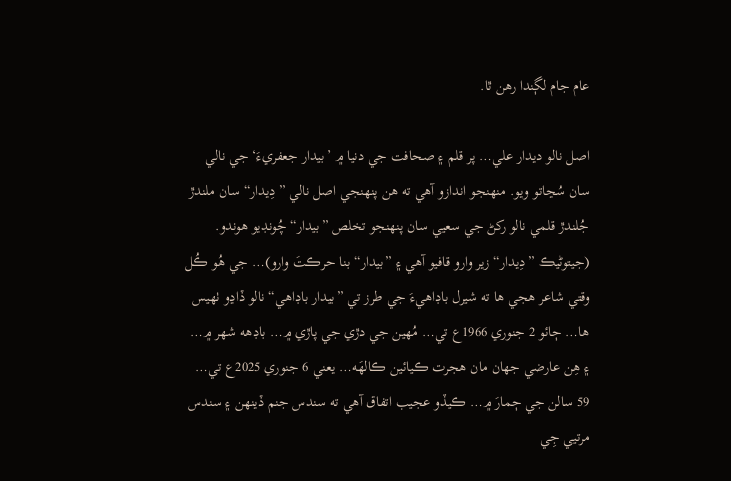عام جام لڳندا رهن ٿا.

اصل نالو ديدار علي… پر قلم ۽ صحافت جي دنيا ۾ ’بيدار جعفريءَ‘ جي نالي سان سُڃاتو ويو. منهنجو اندازو آهي ته هن پنهنجي اصل نالي ”دِيدار“ سان ملندڙ جُلندڙ قلمي نالو رکڻ جي سعيي سان پنهنجو تخلص ”بيدار“ چُونڊيو هوندو. (جيتوڻيڪ ”دِيدار“ زير وارو قافيو آهي ۽ ”بيدار“ بنا حرڪتَ وارو)… جي هُو ڪُل وقتي شاعر هجي ها ته شيرل باڊاهيءَ جي طرز تي ”بيدار باڊاهي“ نالو ڏاڍو ٺهيس ها… ڄائو 2 جنوري 1966ع تي… مُهين جي دڙي جي پاڙي ۾… باڊهه شهر ۾… ۽ هِن عارضي جهان مان هجرت ڪيائين ڪالهَه… يعني 6 جنوري 2025ع تي… 59 سالن جي ڄمارَ ۾… ڪيڏو عجيب اتفاق آهي ته سندس جنم ڏينهن ۽ سندس مرتيي جِي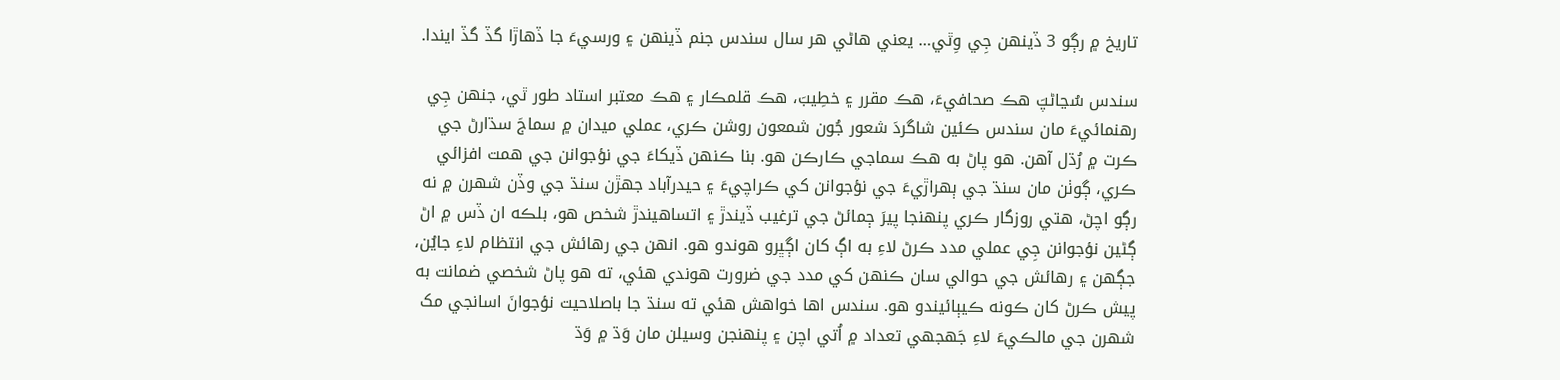تاريخ ۾ رڳو 3 ڏينهن جِي وِٿي… يعني هاڻي هر سال سندس جنم ڏينهن ۽ ورسيءَ جا ڏهاڙا گڏ گڏ ايندا.

سندس سُڃاڻپَ هڪ صحافيءَ، هڪ مقرر ۽ خطِيبَ، هڪ قلمڪار ۽ هڪ معتبر استاد طور ٿي، جنهن جِي رهنمائيءَ مان سندس ڪئين شاگردَ شعور جُون شمعون روشن ڪري، عملي ميدان ۾ سماجَ سڌارڻ جي ڪرت ۾ رُڌل آهن. هو پاڻ به هڪ سماجي ڪارڪن هو. بنا ڪنهن ڏيکاءَ جي نؤجوانن جي همت افزائي ڪري، ڳوٺن مان سنڌ جي ٻهراڙيءَ جي نؤجوانن کي ڪراچيءَ ۽ حيدرآباد جهڙن سنڌ جي وڏن شهرن ۾ نه رڳو اچڻ، هتي روزگار ڪري پنهنجا پيرَ ڄمائڻ جي ترغيب ڏيندڙ ۽ اتساهيندڙ شخص هو، بلڪه ان ڏس ۾ اڻ ڳڻين نؤجوانن جِي عملي مدد ڪرڻ لاءِ به اڳ کان اڳڀرو هوندو هو. انهن جي رهائش جي انتظام لاءِ جايُن، جڳهن ۽ رهائش جي حوالي سان ڪنهن کي مدد جي ضرورت هوندي هئي، ته هو پاڻ شخصي ضمانت به پيش ڪرڻ کان ڪونه ڪيٻائيندو هو. سندس اها خواهش هئي ته سنڌ جا باصلاحيت نؤجوانَ اسانجي مک شهرن جي مالڪيءَ لاءِ جَھجھي تعداد ۾ اُتي اچن ۽ پنهنجن وسيلن مان وَڌ ۾ وَڌ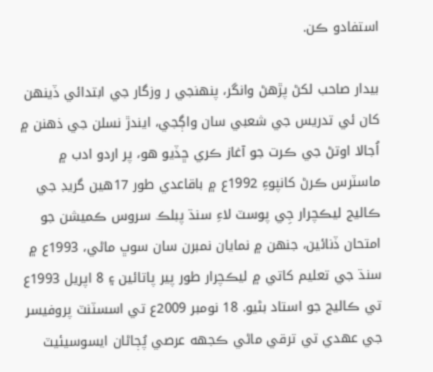استفادو ڪن.

بيدار صاحب لکڻ پڙهڻ وانگر، پنهنجي ر وزگار جي ابتدائي ڏينهن کان ئي تدريس جي شعبي سان واڳجي، ايندڙ نسلن جي ذهنن ۾ اُجالا اوتڻ جي ڪرت جو آغاز ڪري ڇڏيو هو، پر اردو ادب ۾ ماسٽرس ڪرڻ کانپوءِ 1992ع ۾ باقاعدي طور 17هين گريڊ جي ڪاليج ليڪچرار جِي پوسٽ لاءِ سنڌ پبلڪ سروس ڪميشن جو امتحان ڏنائين، جنهن ۾ نمايان نمبرن سان سوڀ ماڻي، 1993ع ۾ سنڌ جي تعليم کاتي ۾ ليڪچرار طور پير پاتائين ۽ 8 اپريل 1993ع تي ڪاليج جو استاد بڻيو. 18 نومبر 2009ع تي اسسٽنٽ پروفيسر جي عهدي تي ترقي ماڻي ڪجھه عرصي پُڄاڻان ايسوسيئيٽ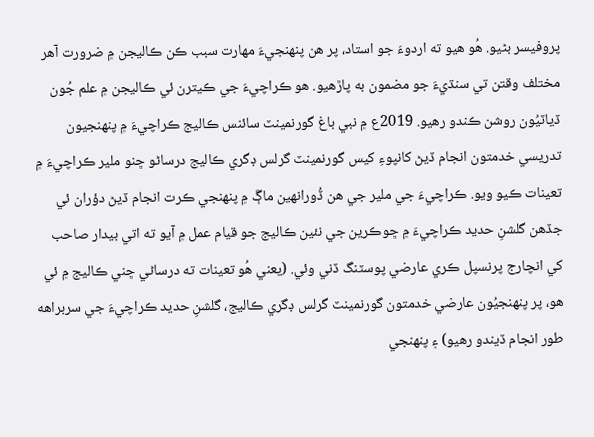پروفيسر بڻيو. هُو هيو ته اردوءَ جو استاد، پر هن پنهنجيءَ مهارت سبب ڪن ڪاليجن ۾ ضرورت آهر مختلف وقتن تي سنڌيءَ جو مضمون به پاڙهيو. هو ڪراچيءَ جي ڪيترن ئي ڪاليجن ۾ علم جُون ڏياٽيُون روشن ڪندو رهيو. 2019ع ۾ نبي باغ گورنمينٽ سائنس ڪاليج ڪراچيءَ ۾ پنهنجيون تدريسي خدمتون انجام ڏيڻ کانپوءِ کيس گورنمينٽ گرلس ڊگري ڪاليج درساڻو ڇنو ملير ڪراچيءَ ۾ تعينات ڪيو ويو. ڪراچيءَ جي ملير جي هن ڏُورانهين ماڳَ ۾ پنهنجي ڪرت انجام ڏيڻ دؤران ئي جڏهن گلشنِ حديد ڪراچيءَ ۾ ڇوڪرين جي نئين ڪاليج جو قيام عمل ۾ آيو ته اتي بيدار صاحب کي انچارج پرنسپل ڪري عارضي پوسٽنگ ڏني وئي. (يعني هُو تعينات ته درساڻي ڇني ڪاليج ۾ ئي هو، پر پنهنجيُون عارضي خدمتون گورنمينٽ گرلس ڊگري ڪاليج، گلشنِ حديد ڪراچيءَ جي سربراهه طور انجام ڏيندو رهيو) ۽ پنهنجي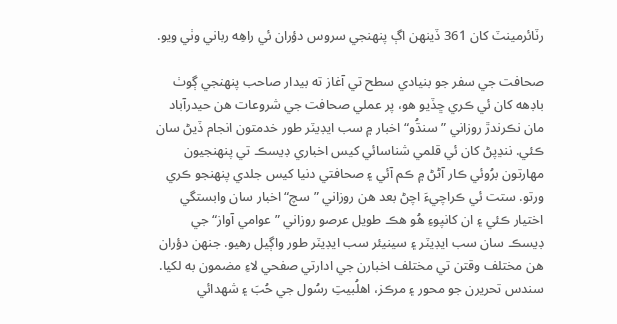رٽائرمينٽ کان 361 ڏينهن اڳ پنهنجي سروس دؤران ئي راهِه رباني وٺي ويو.

صحافت جي سفر جو بنيادي سطح تي آغاز ته بيدار صاحب پنهنجي ڳوٺ باڊهه کان ئي ڪري ڇڏيو هو، پر عملي صحافت جي شروعات هن حيدرآباد مان نڪرندڙ روزاني ”سنڌُو“ اخبار ۾ سب ايڊيٽر طور خدمتون انجام ڏيڻ سان ڪئي. ننڍپڻ کان ئي قلمي شناسائي کيس اخباري ڊيسڪ تي پنهنجيون مهارتون برُوئي ڪار آڻڻ ۾ ڪم آئي ۽ صحافتي دنيا کيس جلدي پنهنجو ڪري ورتو. ستت ئي ڪراچيءَ اچڻ بعد هن روزاني ”سچ“ اخبار سان وابستگي اختيار ڪئي ۽ ان کانپوءِ هُو هڪ طويل عرصو روزاني ”عوامي آواز“ جي ڊيسڪ سان سب ايڊيٽر ۽ سينيئر سب ايڊيٽر طور واڳيل رهيو. جنهن دؤران هن مختلف وقتن تي مختلف اخبارن جي ادارتي صفحي لاءِ مضمون به لکيا. سندس تحريرن جو محور ۽ مرڪز، اهلُبيتِ رسُول جي حُبَ ۽ شهدائي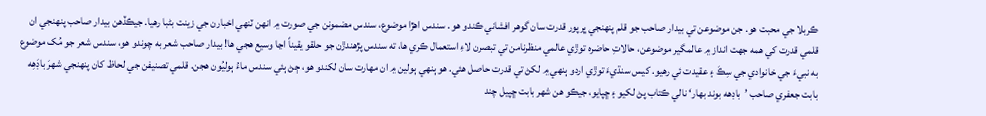ڪربلا جي محبت هو. جن موضوعن تي بيدار صاحب جو قلم پنهنجي ڀرپور قدرت سان گوهر افشاني ڪندو هو . سندس اهڙا موضوع، سندس مضمونن جي صورت ۾ انهن ٽنهي اخبارن جي زينت بڻبا رهيا. جيڪڏهن بيدار صاحب پنهنجي ان قلمي قدرت کي همه جهت انداز ۾ عالمگير موضوعن، حالاتِ حاضره توڙي عالمي منظرنامن تي تبصرن لاءِ استعمال ڪري ها، ته سندس پڙهندڙن جو حلقو يقيناً اڃا وسيع هجي ها! بيدار صاحب شعر به چوندو هو، سندس شعر جو مُک موضوع به نبيءَ جي خانوادي جي سِڪَ ۽ عقيدت ئي رهيو. کيس سنڌيءَ توڙي اردو ٻنهي ۾ لکڻ تي قدرت حاصل هئي. هو ٻنهي ٻولين ۾ ان مهارت سان لکندو هو، ڄڻ ٻئي سندس ماءُ ٻوليُون هجن. قلمي تصنيفن جي لحاظ کان پنهنجي شهرَ باڊَهِه بابت جعفري صاحب ’باڊهه بوند بھار‘ نالي ڪتاب پڻ لکيو ۽ ڇپايو، جيڪو هن شهر بابت ڇپيل چند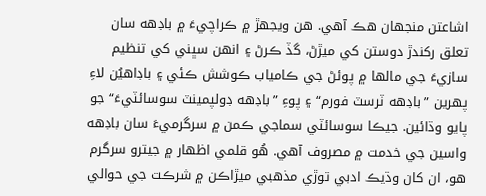اشاعتن منجھان هڪ آهي. هن ويجھڙ ۾ ڪراچيءَ ۾ باڊهه سان تعلق رکندڙ دوستن کي ميڙڻ، گڏ ڪرڻ ۽ انهن سڀني کي تنظيم سازيءَ جي مالها ۾ پوئڻ جي ڪامياب ڪوشش ڪئي ۽ باڊاهيُن لاءِ پهرين ”باڊهه ٽرسٽ فورم“ ۽ پوءِ ”باڊهه ڊولپمينٽ سوسائٽيءَ“ جو پايو وڌائين. جيڪا سوسائٽي سماجي ڪمن ۾ سرگرميءَ سان باڊهه واسين جي خدمت ۾ مصروف آهي. هُو قلمي اظهار ۾ جيترو سرگرم هو، ان کان وڌيڪ ادبي توڙي مذهبي ميڙاڪن ۾ شرڪت جي حوالي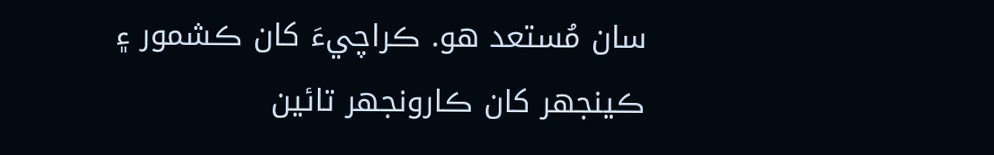سان مُستعد هو. ڪراچيءَ کان ڪشمور ۽ ڪينجھر کان ڪارونجھر تائين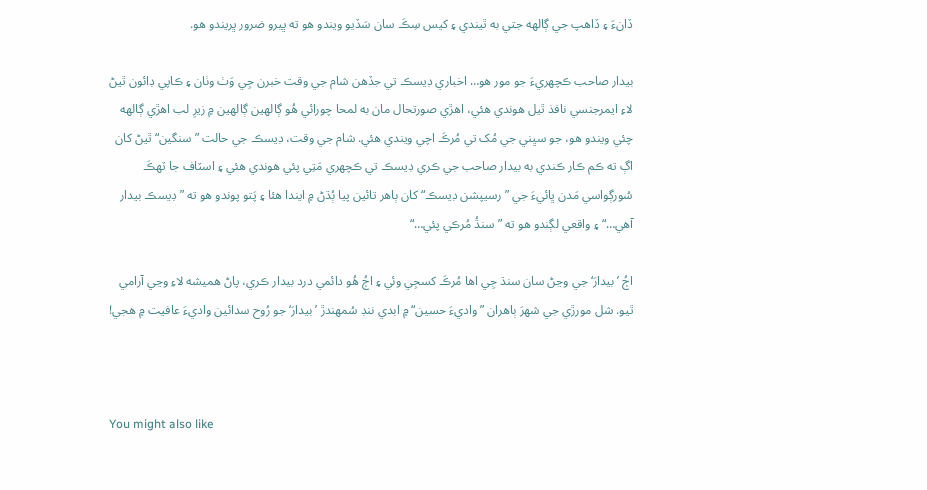ڏانءَ ۽ ڏاهپ جي ڳالهه جتي به ٿيندي ۽ کيس سِڪَ سان سَڏيو ويندو هو ته ڀيرو ضرور ڀريندو هو.

بيدار صاحب ڪچهريءَ جو مور هو… اخباري ڊيسڪ تي جڏهن شام جي وقت خبرن جِي وَٺ وٺان ۽ ڪاپي ڊائون ٿيڻ لاءِ ايمرجنسي نافذ ٿيل هوندي هئي، اهڙي صورتحال مان به لمحا چورائي هُو ڳالهين ڳالهين ۾ زيرِ لب اهڙي ڳالهه چئي ويندو هو، جو سڀني جي مُک تي مُرڪَ اچي ويندي هئي. شام جي وقت، ڊيسڪ جي حالت ”سنگين“ ٿيڻ کان اڳ ته ڪم ڪار ڪندي به بيدار صاحب جي ڪري ڊيسڪ تي ڪچهري مَتِي پئي هوندي هئي ۽ اسٽاف جا ٽهڪَ سُورڳواسي مَدن ڀائيءَ جي ”رسيپشن ڊيسڪ“ کان ٻاهر تائين پيا ٻُڌڻ ۾ ايندا هئا ۽ پَتو پوندو هو ته ”ڊيسڪ بيدار آهي…“ ۽ واقعي لڳندو هو ته ”سنڌُ مُرڪي پئي…“

اڄُ ’بيدارَ‘ جي وڃڻ سان سنڌ جِي اها مُرڪَ کسجِي وئي ۽ اڄُ هُو دائمي درد بيدار ڪري، پاڻ هميشه لاءِ وڃي آرامي ٿيو. شل مورڙي جي شهرَ ٻاهران ”واديءَ حسين“ ۾ ابدي ننڊ سُمهندڙ ’بيدارَ‘ جو رُوح سدائين واديءَ عافيت ۾ هجي!



You might also like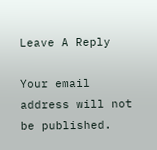Leave A Reply

Your email address will not be published.